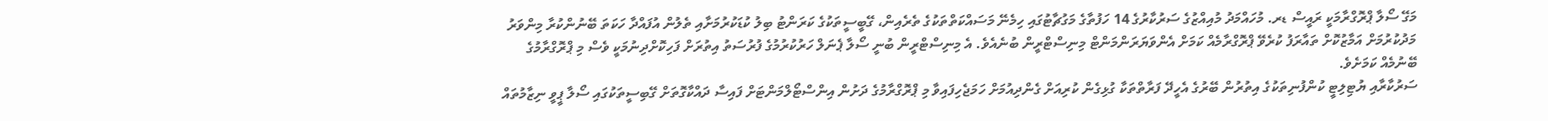މަގޭ ސޯލާ ޕްރޮގްރާމަކީ ރައީސް ޑރ. މުހައްމަދު މުއިއްޒުގެ ސަރުކާރުގެ 14 ހަފުތާގެ މަގުޗާޓުގައި ހިމެނޭ މަސައްކަތްތަކުގެ ތެރެއިން، ގޭބީސީތަކުގެ ކަރަންޓު ބިލު ކުޑަކުރުމަށާއި ތެލުން އުފައްދާ ހަކަތަ ބޭނުންކުރާ މިންވަރު މަދުކުރުމަށް އަމާޒުކޮށް ތައާރަފު ކުރެވޭ ޕްރޮގްރާމެއް ކަމަށް އެންވަޔަރަންމަންޓް މިނިސްޓްރީން ބުނެއެވެ. އެ މިނިސްޓްރީން ބުނީ ސޯލާ ޕެނަލް ހަރުކުރުމުގެ ފުރުސަތު އިތުރަށް ފަހިކޮށްދިނުމަކީ ވެސް މި ޕްރޮގްރާމުގެ ބޭނުމެއް ކަމަށެވެ.
ސަރުކާރާއި ޔުޓިލިޓީ ކުންފުނިތަކުގެ އިތުރުން ބޭރުގެ އެހީދޭ ފަރާތްތަކާ ގުޅިގެން ކުރިއަށް ގެންދިއުމަށް ހަމަޖެހިފައިވާ މި ޕްރޮގްރާމުގެ ދަށުން އިންސްޓޯލްމަންޓަށް ފައިސާ ދައްކާގޮތަށް ގޭބިސީތަކުގައި ސޯލާ ޕީވީ ނިޒާމުތައް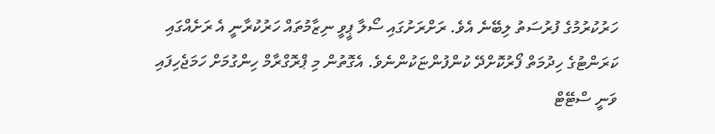ހަރުކުރުމުގެ ފުރުސަތު ލިބޭނެ އެވެ. ރަށްރަށުގައި ސޯލާ ޕީވީ ނިޒާމުތައް ހަރުކުރާނީ އެ ރަށެއްގައި ކަރަންޓުގެ ހިދުމަތް ފޯރުކޮށްދޭ ކުންފުންޏަކުންނެވެ. އެގޮތުން މި ޕްރޮގްރާމް ހިންގުމަށް ހަމަޖެހިފައި ވަނީ ސްޓޭޓް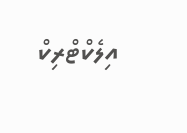އިލެކްޓްރިކް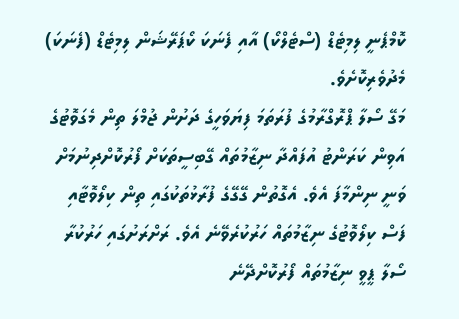ކޮމްޕެނީ ލިމިޓެޑް (ސްޓެލްކޯ) އާއި ފެނަކަ ކޯޕަރޭޝަން ލިމިޓެޑް (ފެނަކަ) މެދުވެރިކޮށެވެ.
މަގޭ ސޯލާ ޕްރޮގްރާމުގެ ފުރަތަމަ ފިޔަވަހީގެ ދަށުން ޖުމްލަ ތިން މެގަވޮޓުގެ އަވިން ކަރަންޓު އުފައްދާ ނިޒާމުތައް ގޭބިސީތަކަށް ފޯރުކޮށްދިނުމަށް ވަނީ ނިންމާފަ އެވެ. އެގޮތުން ގޭގޭގެ ފުރާޅުތަކުގައި ތިން ކިލޯވޮޓާއި ފަސް ކިލޯވޮޓުގެ ނިޒާމުތައް ހަރުކުރެވޭނެ އެވެ. ރަށްރަށުގައި ހަރުކުރާ ސޯލާ ޕީވީ ނިޒާމުތައް ފޯރުކޮށްދޭނެ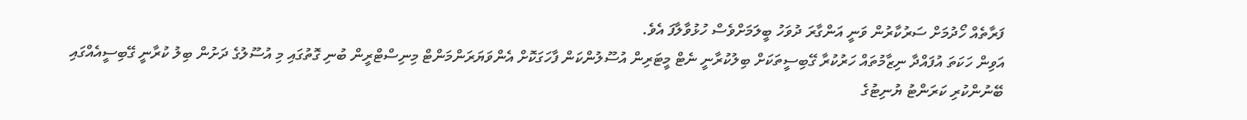ފަރާތެއް ހޯދުމަށް ސަރުކާރުން ވަނީ އަންގާރަ ދުވަހު ބީލަމަށްވެސް ހުޅުވާލާފަ އެވެ.
އަވިން ހަކަތަ އުފައްދާ ނިޒާމުތައް ހަރުކުރާ ގޭބިސީތަކަށް ބިލުކުރާނީ ނެޓް މީޓަރިން އުސޫލުންކަން ފާހަގަކޮށް އެންވަޔަރަންމަންޓް މިނިސްޓްރީން ބުނި ގޮތުގައި މި އުސޫލުގެ ދަށުން ބިލު ކުރާނީ ގޭބިސީއެއްގައި ބޭނުންކުރި ކަރަންޓު ޔުނިޓުގެ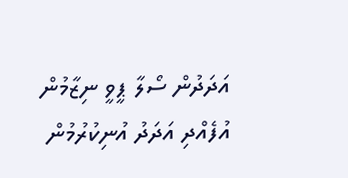އަދަދުން ސޯލާ ޕީވީ ނިޒާމުން އުފެއްދި އަދަދު އުނިކުރުމުން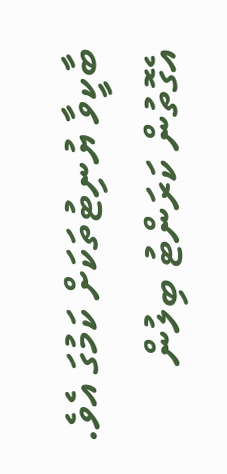ބާކީވާ ޔުނިޓުތަކަށް ކަމުގަ އެވެ. އެގޮތުން ކަރަންޓު ބިލުން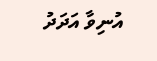އުނިވާ އަދަދު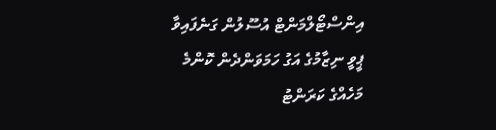އިންސްޓޯލްމަންޓް އުސޫލުން ގަނެފައިވާ ޕީވީ ނިޒާމުގެ އަގު ހަމަވަންދެން ކޮންމެ މަހެއްގެ ކަރަންޓު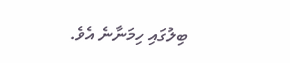ބިލުގައި ހިމަނާނެ އެވެ.